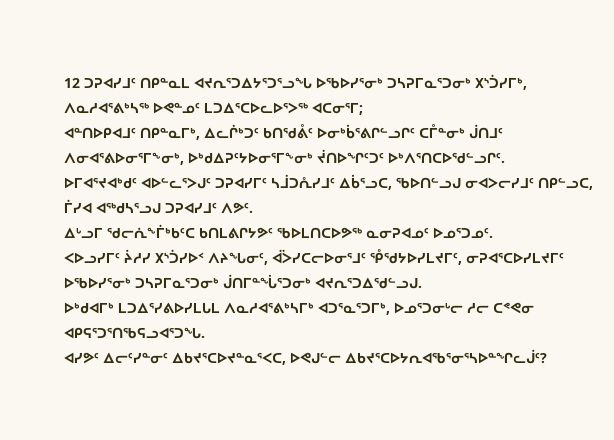12 ᑐᕈᐊᓯᒧᑦ ᑎᑭᓐᓇᒪ ᐊᔪᕆᕐᑐᐃᔭᕐᑐᕐᓗᖓ ᐅᖃᐅᓯᕐᓂᒃ ᑐᓴᕈᒥᓇᕐᑐᓂᒃ ᙭ᔅᑑᓯᒥᒃ, ᐱᓇᓱᐊᕐᕕᒃᓴᖅ ᐅᕙᓐᓄᑦ ᒪᑐᐃᕐᑕᐅᓚᐅᕐᐳᖅ ᐊᑕᓂᕐᒥ;
ᐊᓐᑎᐅᑭᐊᒧᑦ ᑎᑭᓐᓇᒥᒃ, ᐃᓚᒌᒃᑐᑦ ᑲᑎᖁᕔᑦ ᐅᓂᒃᑳᕐᕕᒋᓪᓗᒋᑦ ᑕᒤᓐᓂᒃ ᒎᑎᒧᑦ ᐱᓂᐊᕐᕕᐅᓂᕐᒥᖕᓂᒃ, ᐅᒃᑯᐃᕈᑦᔭᐅᓂᕐᒥᖕᓂᒃ ᔫᑎᐅᖏᑦᑐᑦ ᐅᒃᐱᕐᑎᑕᐅᖁᓪᓗᒋᑦ.
ᐅᒥᐊᕐᔪᐊᒃᑯᑦ ᐊᐅᓪᓚᕐᐳᒍᑦ ᑐᕈᐊᓯᒥᑦ ᓴᒨᑐᕅᓯᒧᑦ ᐃᑳᕐᓗᑕ, ᖃᐅᑎᓪᓗᒍ ᓂᐊᐳᓕᓯᒧᑦ ᑎᑭᓪᓗᑕ,
ᒦᓯᐊ ᐊᖅᑯᓴᕐᓗᒍ ᑐᕈᐊᓯᒧᑦ ᐱᕗᑦ.
ᐃᒡᓗᒥ ᖁᓕᕇᖕᒦᒃᑲᑦᑕ ᑲᑎᒪᕕᒋᔭᕗᑦ ᖃᐅᒪᑎᑕᐅᕗᖅ ᓇᓂᕈᐊᓄᑦ ᐅᓄᕐᑐᓄᑦ.
ᐸᐅᓗᓯᒥᑦ ᔩᓱᓯ ᙭ᔅᑑᓯᐅᑉ ᐱᔨᖓᓂᑦ, ᐋᐴᓯᑕᓕᐅᓂᕐᒧᑦ ᕾᖁᔭᐅᓯᒪᔪᒥᑦ, ᓂᕈᐊᕐᑕᐅᓯᒪᔪᒥᑦ ᐅᖃᐅᓯᕐᓂᒃ ᑐᓴᕈᒥᓇᕐᑐᓂᒃ ᒎᑎᒥᓐᖔᕐᑐᓂᒃ ᐊᔪᕆᕐᑐᐃᖁᓪᓗᒍ.
ᐅᒃᑯᐊᒥᒃ ᒪᑐᐃᕐᓯᕕᐅᓯᒪᒐᒪ ᐱᓇᓱᐊᕐᕕᒃᓴᒥᒃ ᐊᑐᕐᓇᕐᑐᒥᒃ, ᐅᓄᕐᑐᓂᒡᓕ ᓱᓕ ᑕᕝᕙᓂ ᐊᑭᕋᕐᑐᕐᑎᖃᕋᓗᐊᕐᑐᖓ.
ᐊᓯᕗᑦ ᐃᓕᑦᓯᓐᓂᑦ ᐃᑲᔪᕐᑕᐅᔪᓐᓇᕐᐸᑕ, ᐅᕙᒍᓪᓕ ᐃᑲᔪᕐᑕᐅᔭᕆᐊᖃᕐᓂᕐᓴᐅᓐᖏᓚᒎᑦ?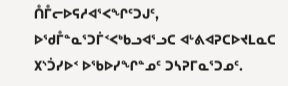ᑍᒤᓕᐅᕋᓱᐊᕐᐸᖏᑦᑐᒍᑦ, ᐅᖁᒤᓐᓇᕐᑐᒦᑉᐸᒃᑲᓗᐊᕐᓗᑕ ᐊᒡᕕᐊᕈᑕᐅᔪᒪᓇᑕ ᙭ᔅᑑᓯᐅᑉ ᐅᖃᐅᓯᖏᓐᓄᑦ ᑐᓴᕈᒥᓇᕐᑐᓄᑦ.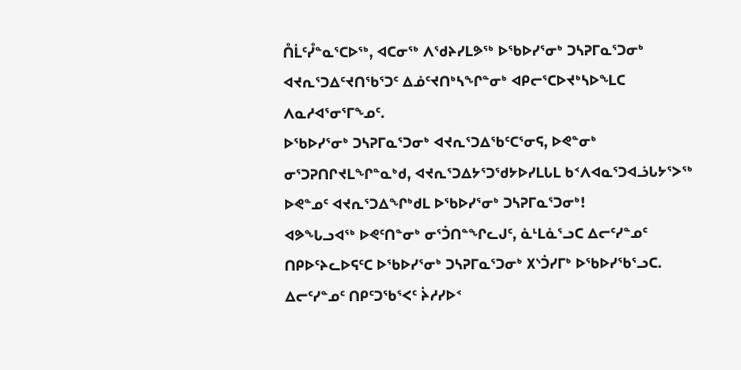ᑍᒫᑦᓮᓐᓇᕐᑕᐅᖅ, ᐊᑕᓂᖅ ᐱᖁᔨᓯᒪᕗᖅ ᐅᖃᐅᓯᕐᓂᒃ ᑐᓴᕈᒥᓇᕐᑐᓂᒃ ᐊᔪᕆᕐᑐᐃᑦᔪᑎᖃᕐᑐᑦ ᐃᓅᑦᔪᑎᒃᓴᖏᓐᓂᒃ ᐊᑭᓕᕐᑕᐅᔪᒃᓴᐅᖕᒪᑕ ᐱᓇᓱᐊᕐᓂᕐᒥᖕᓄᑦ.
ᐅᖃᐅᓯᕐᓂᒃ ᑐᓴᕈᒥᓇᕐᑐᓂᒃ ᐊᔪᕆᕐᑐᐃᖃᑦᑕᕐᓂᕋ, ᐅᕙᓐᓂᒃ ᓂᕐᑐᕈᑎᒋᔪᒪᖏᓐᓇᒃᑯ, ᐊᔪᕆᕐᑐᐃᔭᕐᑐᖁᔭᐅᓯᒪᒐᒪ ᑲᑉᐱᐊᓇᕐᑐᐊᓘᒐᔭᕐᐳᖅ ᐅᕙᓐᓄᑦ ᐊᔪᕆᕐᑐᐃᖏᒃᑯᒪ ᐅᖃᐅᓯᕐᓂᒃ ᑐᓴᕈᒥᓇᕐᑐᓂᒃ!
ᐊᕗᖓᓗᐊᖅ ᐅᕙᑦᑎᓐᓂᒃ ᓂᕐᑑᑎᓐᖏᓚᒍᑦ, ᓈᒻᒪᓈᕐᓗᑕ ᐃᓕᑦᓯᓐᓄᑦ ᑎᑭᐅᑦᔨᓚᐅᕋᑦᑕ ᐅᖃᐅᓯᕐᓂᒃ ᑐᓴᕈᒥᓇᕐᑐᓂᒃ ᙭ᔅᑑᓯᒥᒃ ᐅᖃᐅᓯᖃᕐᓗᑕ.
ᐃᓕᑦᓯᓐᓄᑦ ᑎᑭᑦᑐᖃᕐᐸᑦ ᔩᓱᓯᐅᑉ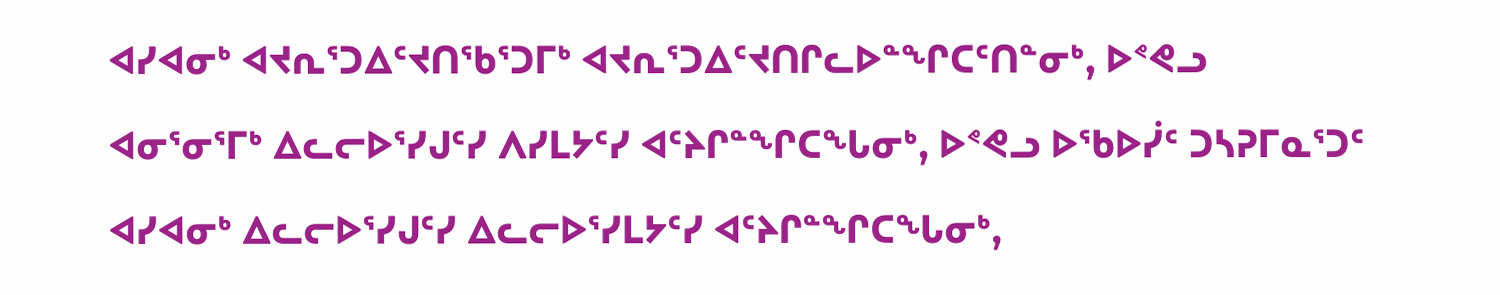ᐊᓯᐊᓂᒃ ᐊᔪᕆᕐᑐᐃᑦᔪᑎᖃᕐᑐᒥᒃ ᐊᔪᕆᕐᑐᐃᑦᔪᑎᒋᓚᐅᓐᖏᑕᑦᑎᓐᓂᒃ, ᐅᕝᕙᓗ ᐊᓂᕐᓂᕐᒥᒃ ᐃᓚᓕᐅᕐᓯᒍᑦᓯ ᐱᓯᒪᔭᑦᓯ ᐊᑦᔨᒋᓐᖏᑕᖓᓂᒃ, ᐅᕝᕙᓗ ᐅᖃᐅᓰᑦ ᑐᓴᕈᒥᓇᕐᑐᑦ ᐊᓯᐊᓂᒃ ᐃᓚᓕᐅᕐᓯᒍᑦᓯ ᐃᓚᓕᐅᕐᓯᒪᔭᑦᓯ ᐊᑦᔨᒋᓐᖏᑕᖓᓂᒃ,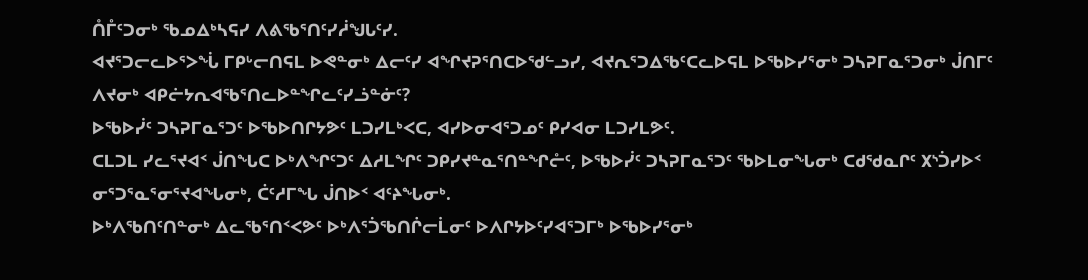ᑍᒤᑦᑐᓂᒃ ᖃᓄᐃᒃᓴᕋᓯ ᐱᕕᖃᕐᑎᑦᓯᓲᖑᒐᑦᓯ.
ᐊᔪᕐᑐᓕᓚᐅᕐᐳᖔ ᒥᑭᒡᓕᑎᕋᒪ ᐅᕙᓐᓂᒃ ᐃᓕᑦᓯ ᐊᖏᔪᕈᕐᑎᑕᐅᖁᓪᓗᓯ, ᐊᔪᕆᕐᑐᐃᖃᑦᑕᓚᐅᕋᒪ ᐅᖃᐅᓯᕐᓂᒃ ᑐᓴᕈᒥᓇᕐᑐᓂᒃ ᒎᑎᒥᑦ ᐱᔪᓂᒃ ᐊᑭᓖᔭᕆᐊᖃᕐᑎᓚᐅᓐᖏᓚᑦᓯᓘᓐᓃᑦ?
ᐅᖃᐅᓰᑦ ᑐᓴᕈᒥᓇᕐᑐᑦ ᐅᖃᐅᑎᒋᔭᕗᑦ ᒪᑐᓯᒪᒃᐸᑕ, ᐊᓯᐅᓂᐊᕐᑐᓄᑦ ᑭᓯᐊᓂ ᒪᑐᓯᒪᕗᑦ.
ᑕᒪᑐᒪ ᓯᓚᕐᔪᐊᑉ ᒎᑎᖓᑕ ᐅᒃᐱᖏᑦᑐᑦ ᐃᓱᒪᖏᑦ ᑐᑭᓯᔪᓐᓇᕐᑎᓐᖏᓔᑦ, ᐅᖃᐅᓰᑦ ᑐᓴᕈᒥᓇᕐᑐᑦ ᖃᐅᒪᓂᖓᓂᒃ ᑕᑯᖁᓇᒋᑦ ᙭ᔅᑑᓯᐅᑉ ᓂᕐᑐᕐᓇᕐᓂᕐᔪᐊᖓᓂᒃ, ᑖᑦᓱᒥᖓ ᒎᑎᐅᑉ ᐊᑦᔨᖓᓂᒃ.
ᐅᒃᐱᖃᑎᑦᑎᓐᓂᒃ ᐃᓚᖃᕐᑎᑉᐸᕗᑦ ᐅᒃᐱᕐᑑᖃᑎᒌᓕᒫᓂᑦ ᐅᐱᒋᔭᐅᑦᓯᐊᕐᑐᒥᒃ ᐅᖃᐅᓯᕐᓂᒃ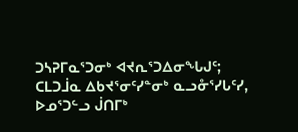ᑐᓴᕈᒥᓇᕐᑐᓂᒃ ᐊᔪᕆᕐᑐᐃᓂᖓᒍᑦ;
ᑕᒪᑐᒨᓇ ᐃᑲᔪᕐᓂᑦᓯᓐᓂᒃ ᓇᓗᓁᕐᓯᒐᑦᓯ, ᐅᓄᕐᑐᓪᓗ ᒎᑎᒥᒃ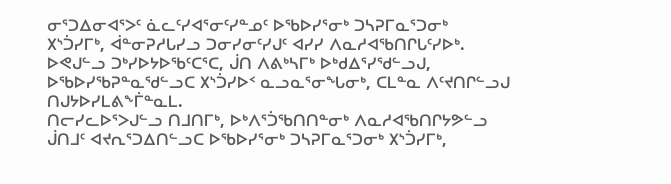ᓂᕐᑐᐃᓂᐊᕐᐳᑦ ᓈᓚᑦᓯᐊᕐᓂᑦᓯᓐᓄᑦ ᐅᖃᐅᓯᕐᓂᒃ ᑐᓴᕈᒥᓇᕐᑐᓂᒃ ᙭ᔅᑑᓯᒥᒃ, ᐋᓐᓂᕈᓱᒐᓯᓗ ᑐᓂᓯᓂᑦᓯᒍᑦ ᐊᓯᓯ ᐱᓇᓱᐊᖃᑎᒋᒐᑦᓯᐅᒃ.
ᐅᕙᒍᓪᓗ ᑐᒃᓯᐅᔭᐅᖃᑦᑕᕐᑕ, ᒎᑎ ᐱᕕᒃᓴᒥᒃ ᐅᒃᑯᐃᕐᓯᖁᓪᓗᒍ, ᐅᖃᐅᓯᖃᕈᓐᓇᖁᓪᓗᑕ ᙭ᔅᑑᓯᐅᑉ ᓇᓗᓇᕐᓂᖓᓂᒃ, ᑕᒪᓐᓇ ᐱᑦᔪᑎᒋᓪᓗᒍ ᑎᒍᔭᐅᓯᒪᕕᖕᒦᓐᓇᒪ.
ᑎᓕᓯᓚᐅᕐᐳᒍᓪᓗ ᑎᒧᑎᒥᒃ, ᐅᒃᐱᕐᑑᖃᑎᑎᓐᓂᒃ ᐱᓇᓱᐊᖃᑎᒋᔭᕗᓪᓗ ᒎᑎᒧᑦ ᐊᔪᕆᕐᑐᐃᑎᓪᓗᑕ ᐅᖃᐅᓯᕐᓂᒃ ᑐᓴᕈᒥᓇᕐᑐᓂᒃ ᙭ᔅᑑᓯᒥᒃ,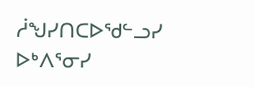ᓲᖑᓯᑎᑕᐅᖁᓪᓗᓯ ᐅᒃᐱᕐᓂᓯ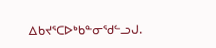ᐃᑲᔪᕐᑕᐅᒃᑲᓐᓂᖁᓪᓗᒍ.